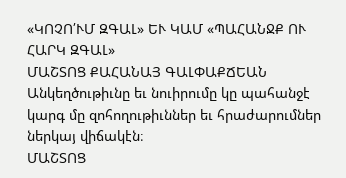«ԿՈՉՈ՛ՒՄ ԶԳԱԼ» ԵՒ ԿԱՄ «ՊԱՀԱՆՋՔ ՈՒ ՀԱՐԿ ԶԳԱԼ»
ՄԱՇՏՈՑ ՔԱՀԱՆԱՅ ԳԱԼՓԱՔՃԵԱՆ
Անկեղծութիւնը եւ նուիրումը կը պահանջէ կարգ մը զոհողութիւններ եւ հրաժարումներ ներկայ վիճակէն։
ՄԱՇՏՈՑ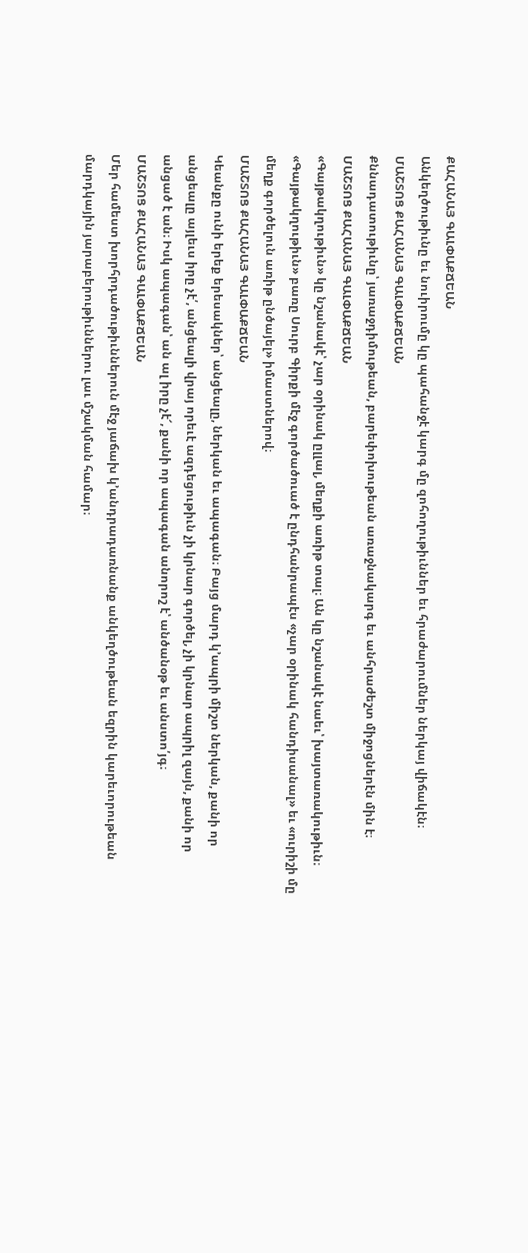ՔԱՀԱՆԱՅ ԳԱԼՓԱՔՃԵԱՆ
Անկեղծութիւնը եւ նուիրումը կը պահանջէ կարգ մը զոհողութիւններ եւ հրաժարումներ ներկայ վիճակէն։
ՄԱՇՏՈՑ ՔԱՀԱՆԱՅ ԳԱԼՓԱՔՃԵԱՆ
Քննադատութիւնը՝ յառաջդիմութեան, բարեփոխութեան առաջնակարգ եւ անհրաժեշտ միջոցներէն մին է։
ՄԱՇՏՈՑ ՔԱՀԱՆԱՅ ԳԱԼՓԱՔՃԵԱՆ
«Գայթակղութիւն» կը նշանակէ՝ չար օրինակ ըլլալ, մեղքի առիթ տալ։ Ան կը նշանակէ նաեւ՝ խայտառակութիւն։
«Գայթակղութիւն» բառը Սուրբ Գիրքի մէջ գործածուած է ընդհանրապէս «չար օրինակ հանդիսանալ» եւ «ուրիշի մը մեղք գործելուն առիթ ընծայել» իմաստներով։
ՄԱՇՏՈՑ ՔԱՀԱՆԱՅ ԳԱԼՓԱՔՃԵԱՆ
Կեանքը ունի երեք երեսակներ՝ անցեալը, ներկան եւ ապագան։ Բայց մարդ կ՚ապրի միշտ ներկան, քանի որ անցեալը այլեւս իրը չէ՛, անցեալի վրայ որեւէ ազդեցութիւն չի կրնար գործել, չի կրնար ապրիլ զայն, քանի որ անցած է ան։ Իսկ ապագան՝ ան ալ իրը չէ՜, քանի որ ապագան անորոշ է՝ անծանօթ եւ անստո՛յգ։
ՄԱՇՏՈՑ ՔԱՀԱՆԱՅ ԳԱԼՓԱՔՃԵԱՆ
Մեր համեստ խորհրդածութիւններուն մէջ յաճախ կ՚անդրադառնանք անկեղծութեան եզրին կարեւորութեան մարդկային յարաբերութիւններու լաւ մշակման համար։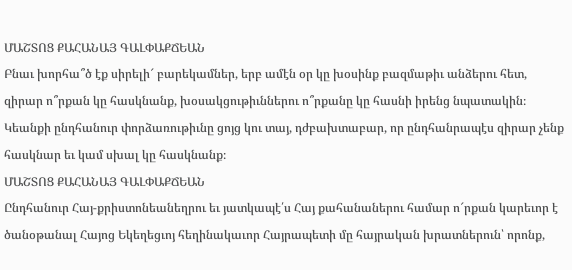ՄԱՇՏՈՑ ՔԱՀԱՆԱՅ ԳԱԼՓԱՔՃԵԱՆ
Բնաւ խորհա՞ծ էք սիրելի՜ բարեկամներ, երբ ամէն օր կը խօսինք բազմաթիւ անձերու հետ, զիրար ո՞րքան կը հասկնանք, խօսակցութիւններու ո՞րքանը կը հասնի իրենց նպատակին։ Կեանքի ընդհանուր փորձառութիւնը ցոյց կու տայ, դժբախտաբար, որ ընդհանրապէս զիրար չենք հասկնար եւ կամ սխալ կը հասկնանք։
ՄԱՇՏՈՑ ՔԱՀԱՆԱՅ ԳԱԼՓԱՔՃԵԱՆ
Ընդհանուր Հայ-քրիստոնեանեղրու եւ յատկապէ՛ս Հայ քահանաներու համար ո՜րքան կարեւոր է ծանօթանալ Հայոց Եկեղեցւոյ հեղինակաւոր Հայրապետի մը հայրական խրատներուն՝ որոնք,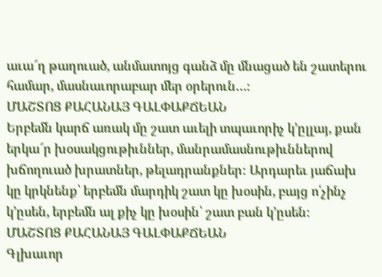աւա՜ղ թաղուած, անմատոյց գանձ մը մնացած են շատերու համար, մասնաւորաբար մեր օրերուն…։
ՄԱՇՏՈՑ ՔԱՀԱՆԱՅ ԳԱԼՓԱՔՃԵԱՆ
Երբեմն կարճ առակ մը շատ աւելի տպաւորիչ կ՚ըլլայ, քան երկա՜ր խօսակցութիւններ, մանրամասնութիւններով խճողուած խրատներ, թելադրանքներ։ Արդարեւ յաճախ կը կրկնենք՝ երբեմն մարդիկ շատ կը խօսին, բայց ո՛չինչ կ՚ըսեն, երբեմն ալ քիչ կը խօսին՝ շատ բան կ՚ըսեն։
ՄԱՇՏՈՑ ՔԱՀԱՆԱՅ ԳԱԼՓԱՔՃԵԱՆ
Գլխաւոր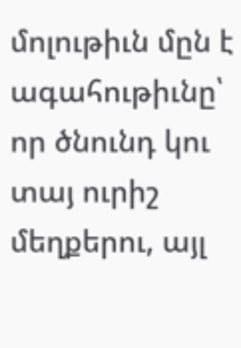մոլութիւն մըն է ագահութիւնը՝ որ ծնունդ կու տայ ուրիշ մեղքերու, այլ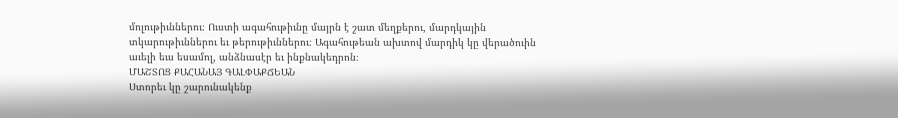մոլութիւններու։ Ուստի ագահութիւնը մայրն է շատ մեղքերու, մարդկային տկարութիւններու եւ թերութիւններու։ Ագահութեան ախտով մարդիկ կը վերածուին աւելի եւս եսամոլ, անձնասէր եւ ինքնակեդրոն։
ՄԱՇՏՈՑ ՔԱՀԱՆԱՅ ԳԱԼՓԱՔՃԵԱՆ
Ստորեւ կը շարունակենք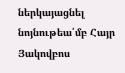ներկայացնել նոյնութեա՛մբ Հայր Յակովբոս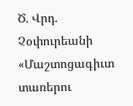Ծ. Վրդ. Չօփուրեանի «Մաշտոցագիւտ տառերու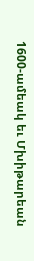1600-ամեակ եւ Մխիթարեան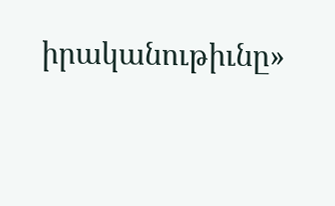իրականութիւնը»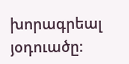խորագրեալ յօդուածը։